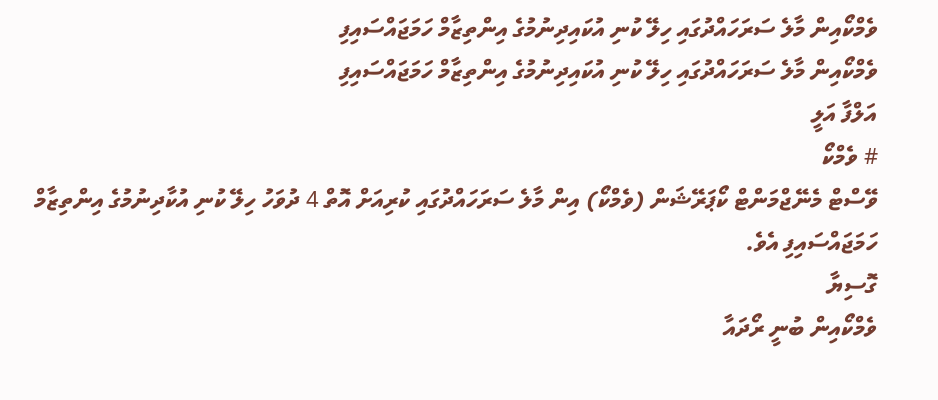ވެމްކޯއިން މާލެ ސަރަހައްދުގައި ހިލޭ ކުނި އުކައިދިނުމުގެ އިންތިޒާމް ހަމަޖައްސައިފި
ވެމްކޯއިން މާލެ ސަރަހައްދުގައި ހިލޭ ކުނި އުކައިދިނުމުގެ އިންތިޒާމް ހަމަޖައްސައިފި
އަލްފާ އަލީ
# ވެމްކޯ
ވޭސްޓް މެނޭޖްމަންޓް ކޯޕަރޭޝަން (ވެމްކޯ) އިން މާލެ ސަރަހައްދުގައި ކުރިއަށް އޮތް 4 ދުވަހު ހިލޭ ކުނި އުކާދިނުމުގެ އިންތިޒާމް ހަމަޖައްސައިފި އެވެ.
ގޮސިޔާ
ވެމްކޯއިން ބުނީ ރޯދައާ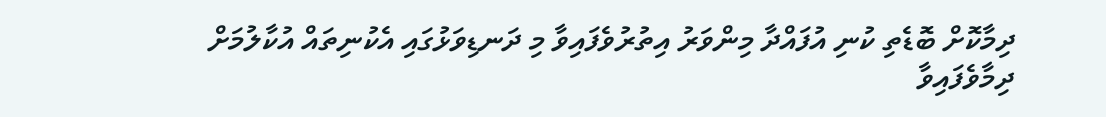ދިމާކޮށް ބޮޑެތި ކުނި އުފައްދާ މިންވަރު އިތުރުވެފައިވާ މި ދަނޑިވަޅުގައި އެކުނިތައް އުކާލުމަށް ދިމާވެފައިވާ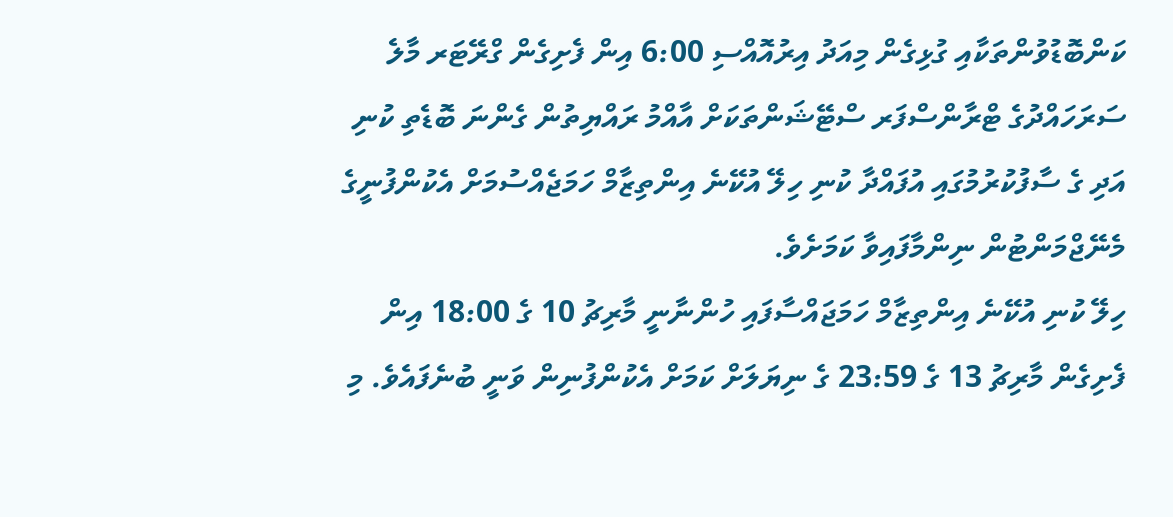ކަންބޮޑުވުންތަކާއި ގުޅިގެން މިއަދު އިރުއޮއްސި 6:00 އިން ފެށިގެން ގްރޭޓަރ މާލެ ސަރަހައްދުގެ ޓްރާންސްފަރ ސްޓޭޝަންތަކަށް އާއްމު ރައްޔިތުން ގެންނަ ބޮޑެތި ކުނި އަދި ގެ ސާފުކުރުމުގައި އުފައްދާ ކުނި ހިލޭ އުކޭނެ އިންތިޒާމް ހަމަޖެއްސުމަށް އެކުންފުނީގެ މެނޭޖްމަންޓުން ނިންމާފައިވާ ކަމަށެވެ.
ހިލޭ ކުނި އުކޭނެ އިންތިޒާމް ހަމަޖައްސާފައި ހުންނާނީ މާރިޗު 10 ގެ 18:00 އިން ފެށިގެން މާރިޗު 13 ގެ 23:59 ގެ ނިޔަލަށް ކަމަށް އެކުންފުނިން ވަނީ ބުނެފައެވެ. މި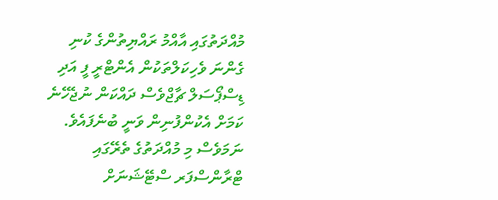މުއްދަތުގައި އާއްމު ރައްޔިތުންގެ ކުނި ގެންނަ ވެހިކަލްތަކުން އެންޓްރީ ފީ އަދި ޑިސްޕޯސަލް ޗާޖްވެސް ދައްކަން ނުޖެހޭނެ ކަމަށް އެކުންފުނިން ވަނީ ބުނެފައެވެ.
ނަމަވެސް މި މުއްދަތުގެ ތެރޭގައި ޓްރާންސްފަރ ސްޓޭޝަނަށް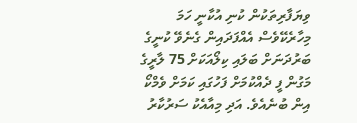ވިޔަފާރިތަކުން ކުނި އުކާނީ ހަމަ މިހާރެކޭވެސް އެއްފަދައިން ގެނެވޭ ކުނީގެ ބަރުދަނަށް ބަލައި ކިލޯއަކަށް 75 ލާރީގެ މަގުން ފީ ދެއްކުމަށް ފަހުގައި ކަމަށް ވެމްކޯ އިން ބުނެއެވެ. އަދި މިއާއެކު ސަރުކާރު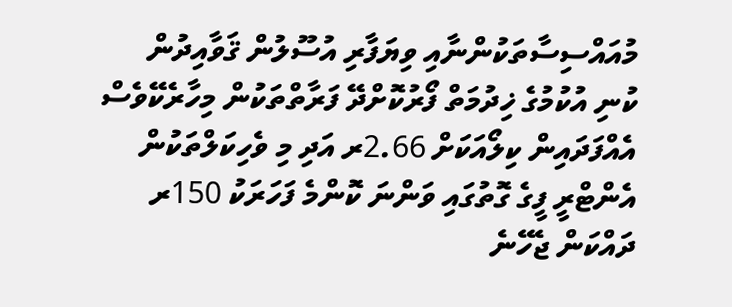މުއައްސިސާތަކުންނާއި ވިޔަފާރި އުސޫލުން ޤަވާއިދުން ކުނި އުކުމުގެ ޚިދުމަތް ފޯރުކޮށްދޭ ފަރާތްތަކުން މިހާރެކޭވެސް އެއްފަދައިން ކިލޯއަކަށް 2.66ރ އަދި މި ވެހިކަލްތަކުން އެންޓްރީ ފީގެ ގޮތުގައި ވަންނަ ކޮންމެ ފަހަރަކު 150ރ ދައްކަން ޖެހޭނެ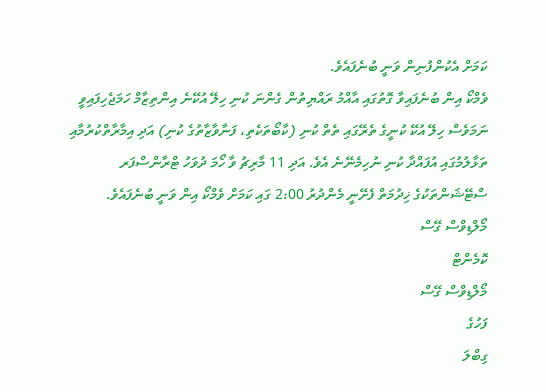ކަމަށް އެކުންފުނިން ވަނީ ބުނެފައެވެ.
ވެމްކޯ އިން ބުނެފައިވާ ގޮތުގައި އާއްމު ރައްޔިތުން ގެންނަ ކުނި ހިލޭ އުކޭނެ އިންތިޒާމް ހަމަޖެހިފައިވީ ނަމަވެސް ހިލޭ އުކޭ ކުނީގެ ތެރޭގައި ތެތް ކުނި (ކާބޯތަކެތި، ފަނާވާޒާތުގެ ކުނި) އަދި އިމާރާތްކުރުމާއި ތަޅާލުމުގައި އުފައްދާ ކުނި ނުހިމެނޭނެ އެވެ. އަދި 11 މާރިޗު ވާ ހޯމަ ދުވަހު ޓްރާންސްފަރ ސްޓޭޝަންތަކުގެ ޚިދުމަތް ފެށޭނީ މެންދުރު 2:00 ގައި ކަމަށް ވެމްކޯ އިން ވަނީ ބުނެފައެވެ.
މޯލްޑިވްސް ގޭސް
ކޮމެންޓް
މޯލްޑިވްސް ގޭސް
ފަހުގެ
ގިބްލަ